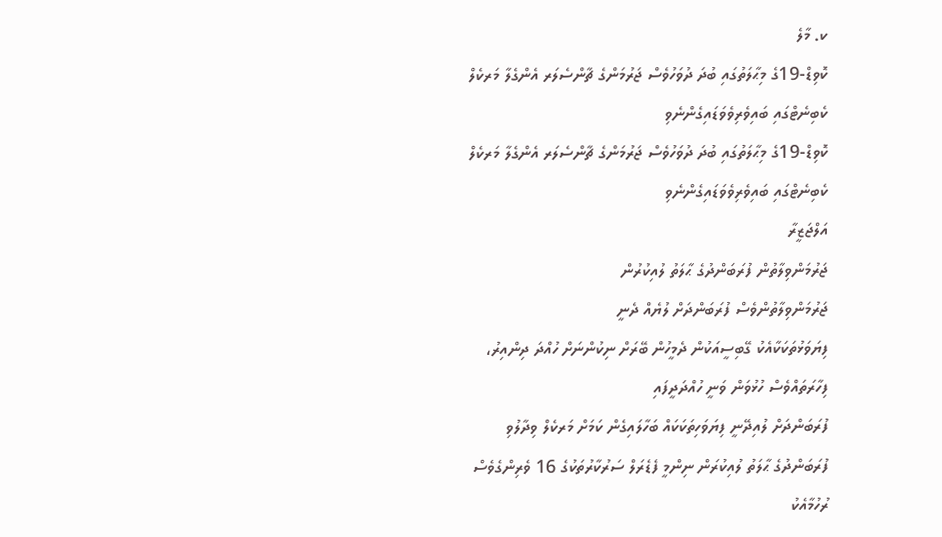ކ. މާލެ
ކޮވިޑް-19ގެ މިޙާލަތުގައި ބުދަ ދުވަހުވެސް ޖަރުމަންގެ ޗާންސެލަރ އެންގެލާ މަރކެލް ކެބިނެޓްގައި ބައިވެރިވެވަޑައިގެންނެވި
ކޮވިޑް-19ގެ މިޙާލަތުގައި ބުދަ ދުވަހުވެސް ޖަރުމަންގެ ޗާންސެލަރ އެންގެލާ މަރކެލް ކެބިނެޓްގައި ބައިވެރިވެވަޑައިގެންނެވި
އަލްޖަޒީރާ
ޖަރުމަންވިލާތުން ފުރަބަންދުގެ ޙާލަތު ލުއިކުރުން
ޖަރުމަންވިލާތުންވެސް ފުރަބަންދަށް ލުޔެއް ދެނީ
ފިޔަވަޅުތަކަކާއެކު ގޭބިސީއަކުން ދެމީހުން ބޭރަށް ނިކުންނަށް ހުއްދަ ދިންއިރު، ފިހާރަތައްވެސް ހުޅުވަން ވަނީ ހުއްދަދީފައި
ފުރަބަންދަށް ލުއިދޭނީ ފިޔަވަހިތަކަކައް ބަހާލައިގެން ކަމަށް މަރކެލް ވިދާލުވި
ފުރަބަންދުގެ ޙާލަތު ލުއިކުރަން ނިންމީ ފެޑެރަލް ސަރުކާރުތަކުގެ 16 ވެރިންގެވެސް ރުހުމާއެކު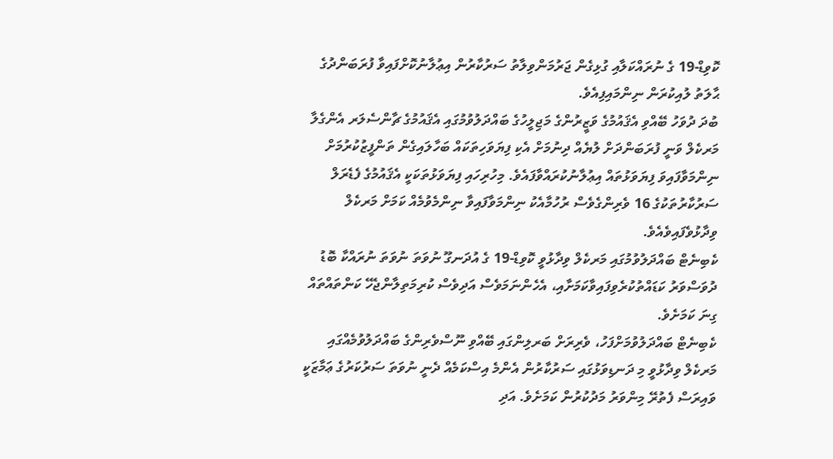ކޮވިޑް-19 ގެ ނުރައްކަލާއި ގުޅިގެން ޖަރުމަންވިލާތު ސަރުކާރުން އިޢުލާނުކޮށްފައިވާ ފުރަބަންދުގެ ޙާލަތު ލުއިކުރަން ނިންމައިފިއެވެ.
ބުދަ ދުވަހު ބޭއްވި އެޤައުމުގެ ވަޒީރުންގެ މަޖިލީހުގެ ބައްދަލުވުމުގައި އެޤައުމުގެ ޗާންސެލަރ އެންގެލާ މަރކެލް ވަނީ ފުރަބަންދަށް ލުޔެއް ދިނުމަށް އެކި ފިޔަވަހިތަކައް ބަހާލައިގެން ތަންފީޒުކުރުމަށް ނިންމަވާފައިވަ ފިޔަވަޅުތައް އިޢުލާނުކުރައްވާފައެވެ. މިހުރިހައި ފިޔަވަޅުތަކަކީ އެޤައުމުގެ ފެޑެރަލް ސަރުކާރުތަކުގެ 16 ވެރިންގެވެސް ރުހުމާއެކު ނިންމަވާފައިވާ ނިންމެވުމެއް ކަމަށް މަރކެލް ވިދާޅުވެފައިވެއެވެ.
ކެބިނެޓް ބައްދަލުވުމުގައި މަރކެލް ވިދާޅުވީ ކޮވިޑް-19 ގެ އުދަނގޫ ނުވަތަ ނުވަތަ ނުރައްކާ ބޮޑު ދުވަސްވަރު ކަޑައްތުކުރެވިފައިވާކަމަށާއި، އެހެންނަމަވެސް އަދިވެސް ކުރިމަތިލާންޖެހޭ ކަންތައްތައް ގިނަ ކަމަށެވެ.
ކެބިނެޓް ބައްދަލުވުމަށްފަހު، ވެރިރަށް ބަރލިންގައި ބޭއްވި ނޫސްވެރިންގެ ބައްދަލުވުމެއްގައި މަރކެލް ވިދާޅުވީ މި ދަނޑިވަޅުގައި ސަރުކާރުން އެންމެ އިސްކަމެއް ދެނީ ނުވަތަ ސަރުކަރުގެ ޢަމާޒަކީ ވައިރަސް ފެތުރޭ މިންވަރު މަދުކުރުން ކަމަށެވެ. އަދި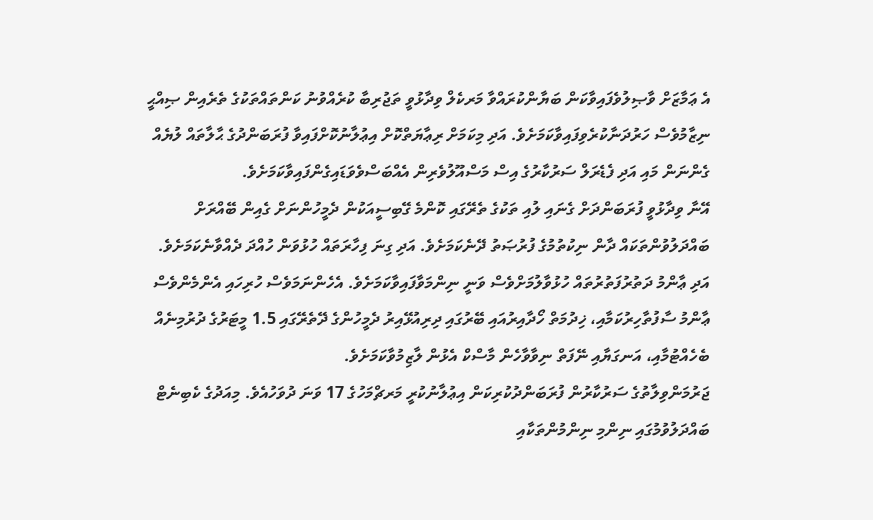އެ ޢަމާޒަށް ވާޞިލުވެފައިވާކަން ބަޔާންކުރައްވާ މަރކެލް ވިދާޅުވީ ތަޖުރިބާ ކުރެއްވުނު ކަންތައްތަކުގެ ތެރެއިން ޞިއްޙީ ނިޒާމުވެސް ހަރުދަނާކުރެވިފައިވާކަމަށެވެ. އަދި މިކަމަށް ރިޢާޔަތްކޮށް އިޢުލާނުކޮށްފައިވާ ފުރަބަންދުގެ ޙާލާތައް ލުޔެއް ގެންނަން މައި އަދި ފެޑެރަލް ސަރުކާރުގެ އިސް މަސްއޫލުވެރިން އެއްބަސްވެވަޑައިގެންފައިވާކަމަށެވެ.
އޭނާ ވިދާޅުވީ ފުރަބަންދަށް ގެނައި ލުއި ތަކުގެ ތެރޭގައި ކޮންމެ ގޭބިސީއަކުން ދެމީހުންނަށް ގެއިން ބޭއްރަށް ބައްދަލުވުންތަކައް ދާން ނިކުތުމުގެ ފުރުޞަތު ދޭނެކަމަށެވެ. އަދި ގިނަ ފިހާރަތައް ހުޅުވަން ހުއްދަ ދެއްވާނެކަމަށެވެ. އަދި ޢާންމު ދަތުރުފަތުރުތައް ހުޅުވާލުމަށްވެސް ވަނީ ނިންމަވާފައިވާކަމަށެވެ. އެހެންނަމަވެސް ހުރިހައި އެންމެންވެސް ޢާންމު ސާފުތާހިރުކަމާއި، ޚިދުމަތް ހޯދާއިރުއައި ބޭރުގައި ދިރިއުޅޭއިރު ދެމީހުންގެ ދޭތެރޭގައި 1.5 މީޓަރުގެ ދުރުމިނެއް ބެހެއްޓުމާއި، އަނގަޔާއި ނޭފަތް ނިވާވާހެން މާސްކް އެޅުން ލާޒިމުވާކަމަށެވެ.
ޖަރުމަންވިލާތުގެ ސަރުކާރުން ފުރަބަންދުކުރިކަން އިޢުލާނުކުރީ މަރޗްމަހުގެ 17 ވަނަ ދުވަހުއެވެ. މިއަދުގެ ކެބިނެޓް ބައްދަލުވުމުގައި ނިންމި ނިންމުންތަކާއި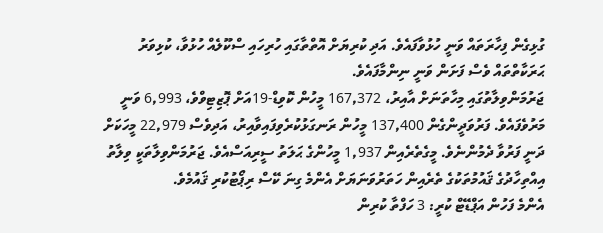ގުޅިގެން ފިހާރަތައް ވަނީ ހުޅުވާފައެވެ. އަދި ކުރިޔަށް އޮތްތާގައި ހުރިހައި ސްކޫލެއް ހުޅުވާ، ކުޅިވަރު ޙަރަކާތްތައް ވެސް ފަށަން ވަނީ ނިންމާފައެވެ.
ޖަރުމަންވިލާތުގައި މިހާތަނަށް އާއިރު، 167,372 މީހުން ކޮވިޑް-19އަށް ޕޮޒިޓިވްވެ، 6,993 ވަނީ މަރުވެފައެވެ. ފަރުވަދީންގެން 137,400 މީހުން ރަނގަޅުކުރެވިފައިވާއިރު، އަދިވެސް 22,979 މީހަކަށް ދަނީ ފަރުވާ ދެމުންނެވެ. މީގެތެރެއިން 1,937 މީހުންގެ ޙަލަތު ސީރިއަސްއެވެ. ޖަރުމަންވިލާތަކީ ވިލާތު އިއްތިހާދުގެ ޤައުމުތަކުގެ ތެރެއިން ހަތަރުވަނަޔަށް އެންމެ ގިނަ ކޭސް ރިޕޯޓުކުރި ޤައުމެވެ.
އެންމެ ފަހުން އަޕްޑޭޓް ކުރީ: 3 ހަފްތާ ކުރިން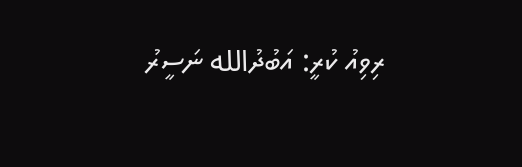ރިވިއު ކުރީ: އަބުދުالله ނަސީރު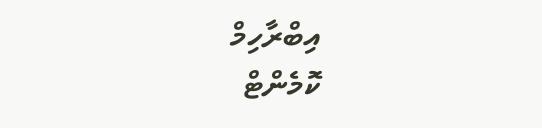އިބްރާހިމް
ކޮމެންޓް